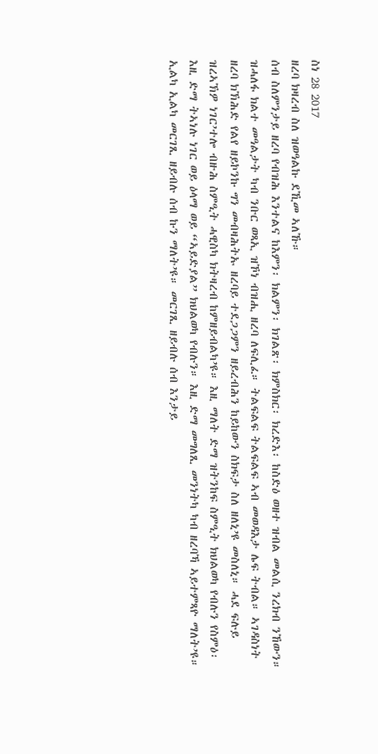ስነ 28 2017
ዘረባ ክዛረብ ስለ ዝወዓልኩ ደኺመ ኣለኹ።
ሰብ ስለምንታይ ዘረባ የብዝሕ እንተልና ከእምን፡ ክልምን፡ ክገልጽ፡ ክምስክር፡ ክረድእ፡ ከስድዕ ወዘተ ዝብል መልሲ ንረክብ ንኸውን።
ዝሓለፋ ክልተ መዓልታት ካብ ንቡር ወጻኢ ዝኾነ ብዝሒ ዘረባ ለፍሊፈ። ትልፍልፍ ትልፍልፍ ኣብ መወዳእታ ሌፍ ትብል። ኣገዳስነት
ዘረባ ክኽሕድ የልየ ዘይኮንኩ ግን መብዛሕትኡ ዘረባይ ተደጋጋምን ዘይረብሕን ከይከውን ስክፍታ ስለ ዘለኒ’ዩ መስለኒ። ሓደ ፍሉይ
ዝረኣኽዎ ነገር’ተሎ ብዙሕ ስምዒት ሓዊስካ ክትዛረብ ከምዘይብልካ’ዩ። እዚ ማለት ድማ ዝትንከፍ ስምዒት ክህልወካ የብሉን የስምዕ፡
እዚ ድማ ትኣነሉ ነገር ወይ ዕላማ ወይ “ኣይድያል” ክህልወካ የብሉን። እዚ ድማ መግለጺ መንነትካ ካብ ዘረባኻ ኣይተምጻዮ ማለት’ዩ።
ኢልካ ኢልካ መርገጺ ዘይብሉ ሰብ ኩን ማለት’ዩ። መርገጺ ዘይብሉ ሰብ እንታይ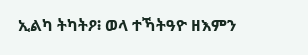ኢልካ ትካትዖ፧ ወላ ተኻትዓዮ ዘእምን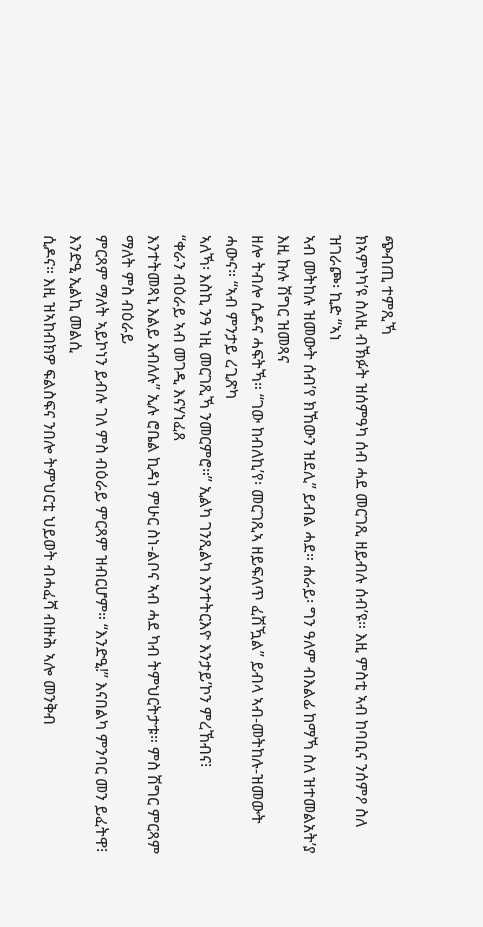ጭብጢ ተምጺኻ
ክኣምነካ’ዩ ስለዚ ብኽፉት ዝሰምዓካ ሰብ ሓደ መርገጺ ዘይብሉ ሰብ’ዩ። እዚ ምስቲ ኣብ ከባቢና ንሰምዖ ስለ ዝገራጮ፡ ኪድ “ኣነ
ኣብ መትከሉ ዝመውት ሰብ’የ ክኸውን ዝደሊ” ይብል ሓደ። ሐራይ፡ ግን ዓለም ብእልፊ ከማኻ ስለ ዝተመልአት’ያ እዚ ኩሉ ሽግር ዝመጻና
ዘሎ ትብሎ ሲዶና ሓፍትኻ። “ገው ከብለኪ’የ፡ መርገጺኣ ዘይፍለጥ ፈሽዃል” ይብላ ኣብ-መትከሉ-ዝመውት ሓውና። “ኣብ ምንታይ ረጊጽካ
ኣለኻ፡ እስኪ ንዓ ነዚ መርገጺኻ ንመርምሮ።” ኢልካ ገንጺልካ እንተትርእዮ እንታይ’ኮን ምረኸብና፧
“ቀራን ብዕራይ ኣብ መገዲ እናሃነፈጸ
እንተትመጻኒ እልይ እብለሉ” ኢሉ ሮቤል ኪዳነ ምሁር ስነ-ልቦና ኣብ ሓደ ካብ ትምህርትታቱ። ምስ ሽግር ምርጻም ማለት ምስ ብዕራይ
ምርጻም ማለት ኣይኮነን ይብሉ ገለ ምስ ብዕራይ ምርጻም ዝብርሆም። “እንድዒ!” እናበልካ ምንባር መን ይፈትዋ፧ እንድዒ ኢልኪ መልሲ
ሲዶና። እዚ ዝኣከብክዎ ፍልስፍና ንበሎ ትምህርቲ ህይወት ብሓፈሻ ብዙሕ ኣሎ መንቅብ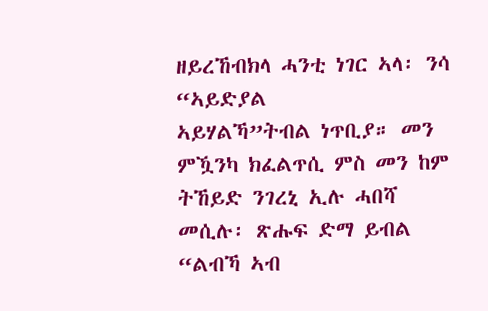ዘይረኸብክላ ሓንቲ ነገር ኣላ፡ ንሳ “ኣይድያል
ኣይሃልኻ”ትብል ነጥቢያ። መን ምዃንካ ክፈልጥሲ ምስ መን ከም ትኸይድ ንገረኒ ኢሉ ሓበሻ መሲሉ፡ ጽሑፍ ድማ ይብል “ልብኻ ኣብ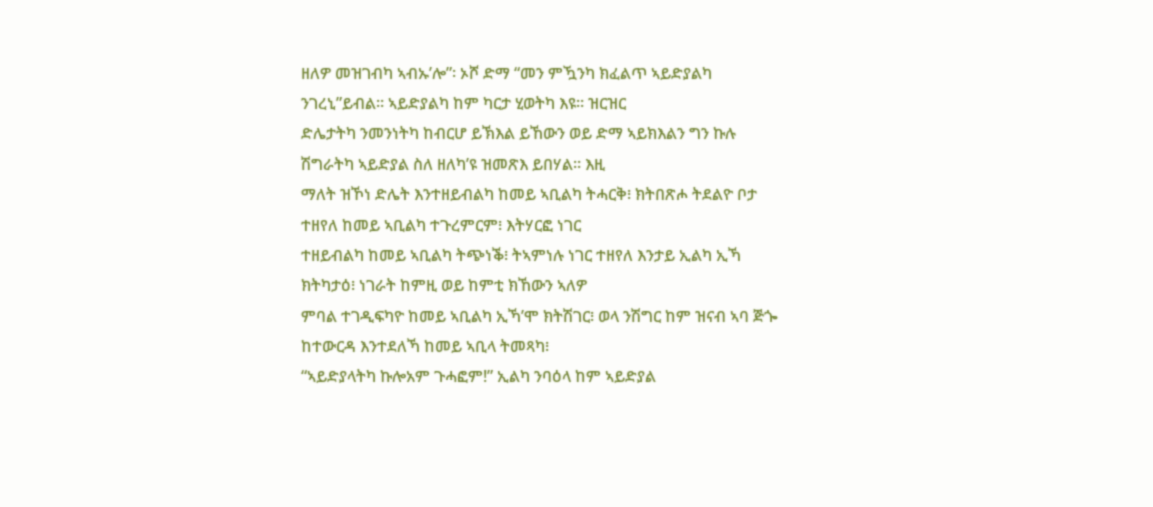ዘለዎ መዝገብካ ኣብኡ’ሎ”፡ ኦሾ ድማ “መን ምዃንካ ክፈልጥ ኣይድያልካ ንገረኒ”ይብል። ኣይድያልካ ከም ካርታ ሂወትካ እዩ። ዝርዝር
ድሌታትካ ንመንነትካ ከብርሆ ይኽእል ይኸውን ወይ ድማ ኣይክእልን ግን ኩሉ ሽግራትካ ኣይድያል ስለ ዘለካ’ዩ ዝመጽእ ይበሃል። እዚ
ማለት ዝኾነ ድሌት እንተዘይብልካ ከመይ ኣቢልካ ትሓርቅ፧ ክትበጽሖ ትደልዮ ቦታ ተዘየለ ከመይ ኣቢልካ ተጉረምርም፧ እትሃርፎ ነገር
ተዘይብልካ ከመይ ኣቢልካ ትጭነቕ፧ ትኣምነሉ ነገር ተዘየለ እንታይ ኢልካ ኢኻ ክትካታዕ፧ ነገራት ከምዚ ወይ ከምቲ ክኸውን ኣለዎ
ምባል ተገዲፍካዮ ከመይ ኣቢልካ ኢኻ’ሞ ክትሽገር፧ ወላ ንሽግር ከም ዝናብ ኣባ ጅጐ ከተውርዳ እንተደለኻ ከመይ ኣቢላ ትመጻካ፧
“ኣይድያላትካ ኩሎአም ጉሓፎም!” ኢልካ ንባዕላ ከም ኣይድያል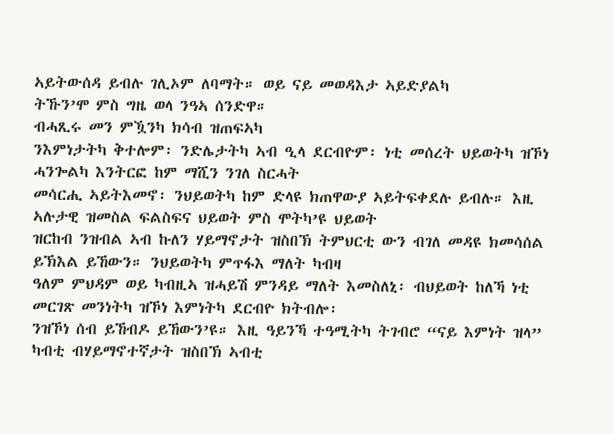ኣይትውሰዳ ይብሉ ገሊኦም ለባማት። ወይ ናይ መወዳእታ ኣይድያልካ
ትኹን’ሞ ምስ ግዜ ወላ ንዓኣ ሰንድዋ።
ብሓጺሩ መን ምዃንካ ክሳብ ዝጠፍኣካ
ንእምነታትካ ቅተሎም፡ ንድሌታትካ ኣብ ዒላ ደርብዮም፡ ነቲ መሰረት ህይወትካ ዝኾነ ሓንጐልካ እንትርፎ ከም ማሺን ንገለ ስርሓት
መሳርሒ ኣይትእመኖ፡ ንህይወትካ ከም ድላዩ ክጠዋውያ ኣይትፍቀደሉ ይብሉ። እዚ ኣሉታዊ ዝመስል ፍልስፍና ህይወት ምስ ሞትካ’ዩ ህይወት
ዝርከብ ንዝብል ኣብ ኩለን ሃይማኖታት ዝስበኽ ትምህርቲ ውን ብገለ መዳዩ ክመሳሰል ይኽእል ይኸውን። ንህይወትካ ምጥፋእ ማለት ካብዛ
ዓለም ምህዳም ወይ ካብዚኣ ዝሓይሽ ምንዳይ ማለት እመስለኒ፡ ብህይወት ከለኻ ነቲ መርገጽ መንነትካ ዝኾነ እምነትካ ደርብዮ ክትብሎ፡
ንዝኾነ ሰብ ይኸብዶ ይኸውን’ዩ። እዚ ዓይንኻ ተዓሚትካ ትገብሮ “ናይ እምነት ዝላ” ካብቲ ብሃይማኖተኛታት ዝስበኽ ኣብቲ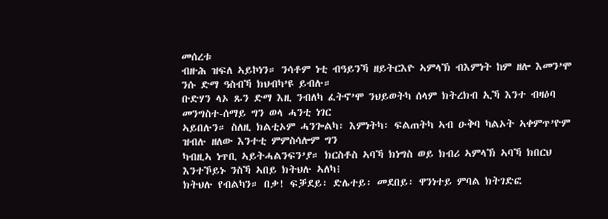መሰረቱ
ብዙሕ ዝፍለ ኣይኮነን። ንሳቶም ነቲ ብዓይንኻ ዘይትርእዮ ኣምላኽ ብእምነት ከም ዘሎ እመን’ሞ ንሱ ድማ ዓስብኻ ክህብካ’ዩ ይብሉ።
ቡድሃን ላኦ ጹን ድማ እዚ ንብለካ ፈትኖ’ሞ ንህይወትካ ሰላም ክትረክብ ኢኻ እንተ ብዛዕባ መንግስተ-ሰማይ ግን ወላ ሓንቲ ነገር
ኣይበሉን። ስለዚ ክልቲኦም ሓንጐልካ፡ እምነትካ፡ ፍልጠትካ ኣብ ዑቅባ ካልኦት ኣቀምጥ’ዮም ዝብሉ ዘለው እንተቲ ምምስሳሎም ግን
ካብዚኣ ነጥቢ ኣይትሓልንፍን’ያ። ክርስቶስ ኣባኻ ክነግስ ወይ ክብሪ ኣምላኽ ኣባኻ ክበርህ እንተኾይኑ ንስኻ ኣበይ ክትህሉ ኣለካ፧
ክትህሉ የብልካን። በቃ! ፍቓደይ፡ ድሌተይ፡ መደበይ፡ ዋንነተይ ምባል ክትገድፎ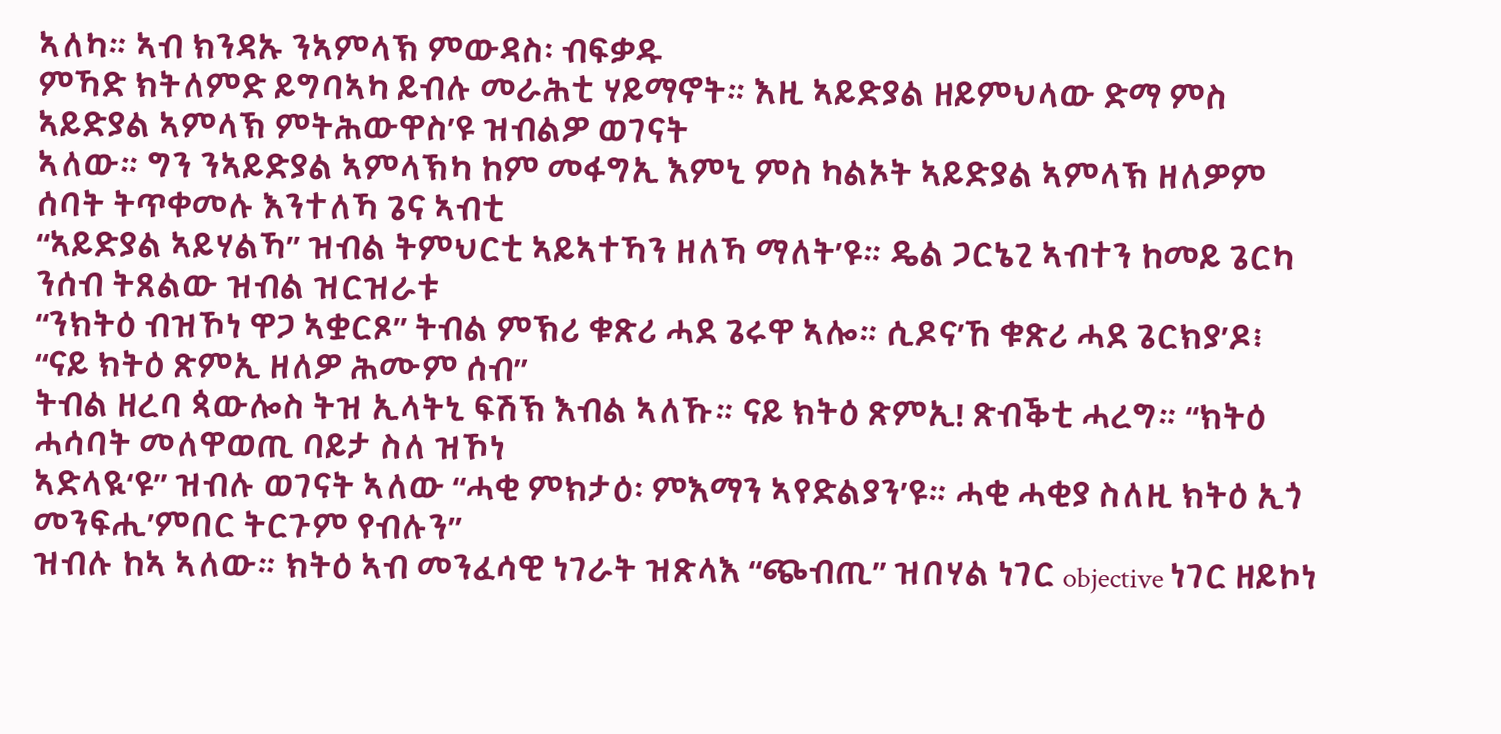ኣለካ። ኣብ ክንዳኡ ንኣምላኽ ምውዳስ፡ ብፍቃዱ
ምኻድ ክትለምድ ይግባኣካ ይብሉ መራሕቲ ሃይማኖት። እዚ ኣይድያል ዘይምህላው ድማ ምስ ኣይድያል ኣምላኽ ምትሕውዋስ’ዩ ዝብልዎ ወገናት
ኣለው። ግን ንኣይድያል ኣምላኽካ ከም መፋግኢ እምኒ ምስ ካልኦት ኣይድያል ኣምላኽ ዘለዎም ሰባት ትጥቀመሉ እንተለኻ ጌና ኣብቲ
“ኣይድያል ኣይሃልኻ” ዝብል ትምህርቲ ኣይኣተኻን ዘለኻ ማለት’ዩ። ዴል ጋርኔጊ ኣብተን ከመይ ጌርካ ንሰብ ትጸልው ዝብል ዝርዝራቱ
“ንክትዕ ብዝኾነ ዋጋ ኣቋርጾ” ትብል ምኽሪ ቁጽሪ ሓደ ጌሩዋ ኣሎ። ሲዶና’ኸ ቁጽሪ ሓደ ጌርክያ’ዶ፧
“ናይ ክትዕ ጽምኢ ዘለዎ ሕሙም ሰብ”
ትብል ዘረባ ጳውሎስ ትዝ ኢላትኒ ፍሽኽ እብል ኣለኹ። ናይ ክትዕ ጽምኢ! ጽብቕቲ ሓረግ። “ክትዕ ሓሳባት መለዋወጢ ባይታ ስለ ዝኾነ
ኣድላዪ‘ዩ” ዝብሉ ወገናት ኣለው “ሓቂ ምክታዕ፡ ምእማን ኣየድልያን’ዩ። ሓቂ ሓቂያ ስለዚ ክትዕ ኢጎ መንፍሒ’ምበር ትርጉም የብሉን”
ዝብሉ ከኣ ኣለው። ክትዕ ኣብ መንፈሳዊ ነገራት ዝጽላእ “ጭብጢ” ዝበሃል ነገር objective ነገር ዘይኮነ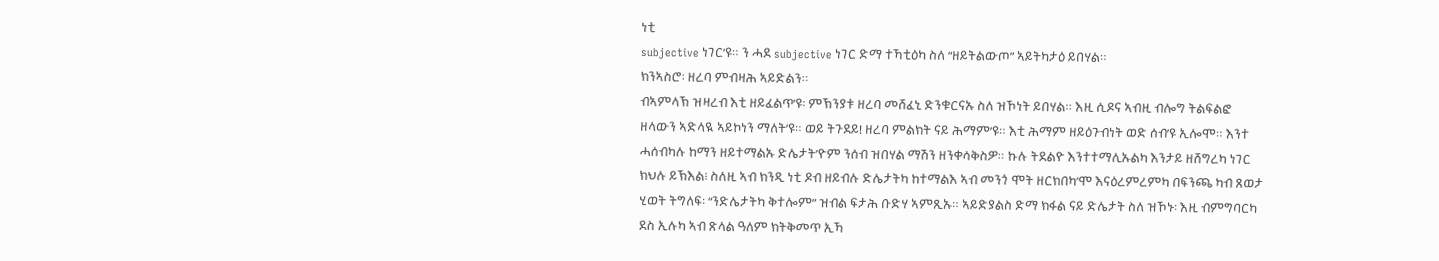ነቲ
subjective ነገር’ዩ። ን ሓደ subjective ነገር ድማ ተኻቲዕካ ስለ “ዘይትልውጦ” ኣይትካታዕ ይበሃል።
ክንኣስሮ፡ ዘረባ ምብዛሕ ኣይድልን።
ብኣምላኽ ዝዛረብ እቲ ዘይፈልጥ’ዩ፡ ምኽንያቱ ዘረባ መሸፈኒ ድንቁርናኡ ስለ ዝኾነት ይበሃል። እዚ ሲዶና ኣብዚ ብሎግ ትልፍልፎ
ዘላውን ኣድላዪ ኣይኮነን ማለት’ዩ። ወይ ትጉደይ! ዘረባ ምልክት ናይ ሕማም’ዩ። እቲ ሕማም ዘይዕጉብነት ወድ ሰብ’ዩ ኢሎሞ። እንተ
ሓሰብካሉ ከማን ዘይተማልኡ ድሌታት’ዮም ንሰብ ዝበሃል ማሽን ዘንቀሳቅስዎ። ኩሉ ትደልዮ እንተተማሊኡልካ እንታይ ዘሸግረካ ነገር
ክህሉ ይኽእል፧ ስለዚ ኣብ ክንዲ ነቲ ዶብ ዘይብሉ ድሌታትካ ከተማልእ ኣብ መንጎ ሞት ዘርክበካ’ሞ እናዕረምረምካ በፍንጫ ካብ ጸወታ
ሂወት ትግለፍ፡ “ንድሌታትካ ቅተሎም” ዝብል ፍታሕ ቡድሃ ኣምጺኡ። ኣይድያልስ ድማ ክፋል ናይ ድሌታት ስለ ዝኾኑ፡ እዚ ብምግባርካ
ደስ ኢሉካ ኣብ ጽላል ዓለም ክትቅመጥ ኢኻ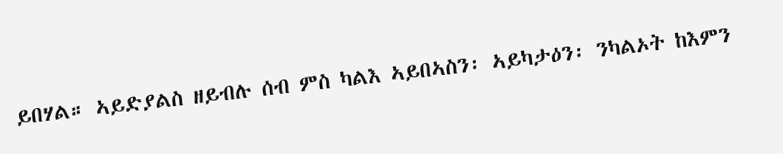ይበሃል። ኣይድያልስ ዘይብሉ ሰብ ምስ ካልእ ኣይበኣስን፡ ኣይካታዕን፡ ንካልኦት ከእምን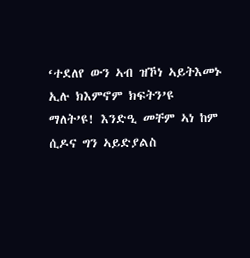‘ተደለየ ውን ኣብ ዝኾነ ኣይትእመኑ ኢሉ ክእምኖም ክፍትን’ዩ ማለት’ዩ! እንድዒ መቸም ኣነ ከም ሲዶና ግን ኣይድያልስ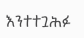እንተተጓሕፉ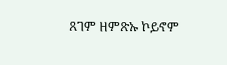ጸገም ዘምጽኡ ኮይኖም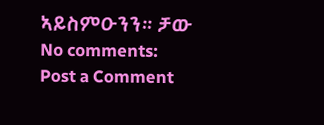ኣይስምዑንን። ቻው
No comments:
Post a Comment